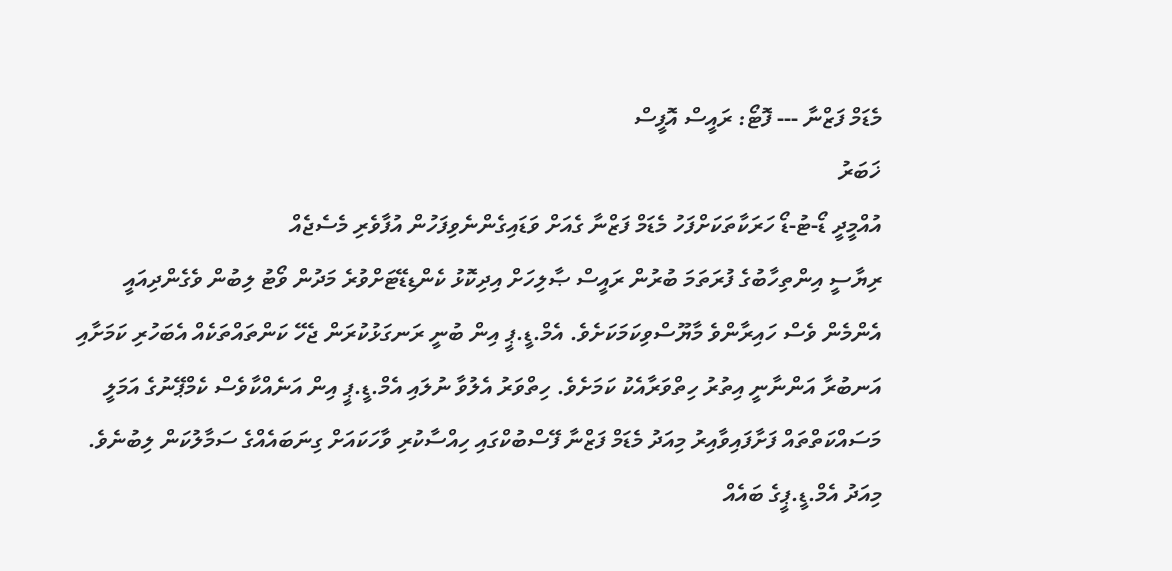މެޑަމް ފަޒްނާ --- ފޮޓޯ: ރައީސް އޮފީސް
ޚަބަރު
އުއްމީދީ ޑޯ-ޓު-ޑޯ ހަރަކާތަކަށްފަހު މެޑަމް ފަޒްނާ ގެއަށް ވަޑައިގެންނެވިފަހުން އުފާވެރި މެސެޖެއް
ރިޔާސީ އިންތިހާބުގެ ފުރަތަމަ ބުރުން ރައީސް ޞާލިހަށް އިދިކޮޅު ކެންޑިޑޭޓަށްވުރެ މަދުން ވޯޓު ލިބުން ވެގެންދިއައީ އެންމެން ވެސް ހައިރާންވެ މާޔޫސްވިކަމަކަށެވެ. އެމް.ޑީ.ޕީ އިން ބުނީ ރަނގަޅުކުރަން ޖެހޭ ކަންތައްތަކެއް އެބަހުރި ކަމަށާއި އަނބުރާ އަންނާނީ އިތުރު ހިތްވަރާއެކު ކަމަށެވެ. ހިތްވަރު އެލުވާ ނުލައި އެމް.ޑީ.ޕީ އިން އަނެއްކާވެސް ކެމްޕޭނުގެ އަމަލީ މަސައްކަތްތައް ފަށާފައިވާއިރު މިއަދު މެޑަމް ފަޒްނާ ފޭސްބުކްގައި ހިއްސާކުރި ވާހަކައަށް ގިނަބައެއްގެ ސަމާލުކަން ލިބުނެވެ.
މިއަދު އެމް.ޑީ.ޕީގެ ބައެއް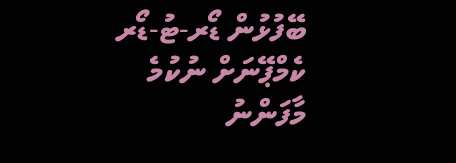ބޭފުޅުން ޑޯރ-ޓު-ޑޯރ ކެމްޕޭނަށް ނުކުމެ މާފަންނު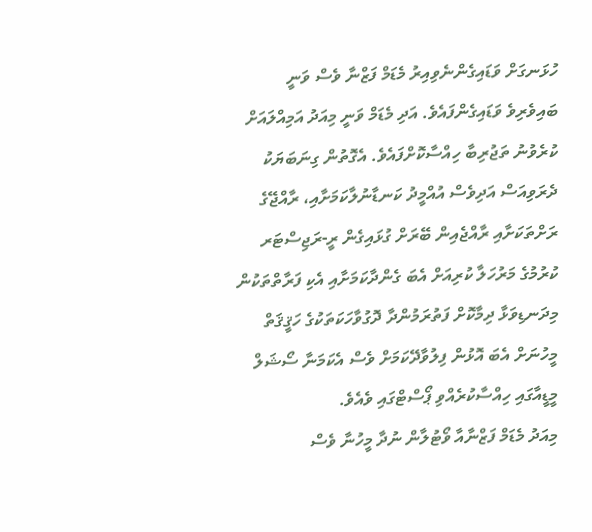ހުޅަނގަށް ވަޑައިގެންނެވިއިރު މެޑަމް ފަޒްނާ ވެސް ވަނީ ބައިވެރިވެ ވަޑައިގެންފައެވެ. އަދި މެޑަމް ވަނީ މިއަދު އަމިއްލައަށް ކުރެވުނު ތަޖުރިބާ ހިއްސާކޮށްފައެވެ. އެގޮތުން ގިނަބަޔަކު ދެރަވިއަސް އަދިވެސް އުއްމީދު ކަނޑާނުލާކަމަށާއި، ރާއްޖޭގެ ރަށްތަކަށާއި ރާއްޖެއިން ބޭރަށް ގުޅައިގެން ރީ-ރަޖިސްޓަރ ކުރުމުގެ މަރުހަލާ ކުރިއަށް އެބަ ގެންދާކަމަށާއި އެކި ފަރާތްތަކުން މިދަނޑިވަޅާ ދިމާކޮށް ފަތުރަމުންދާ ދޮގުވާހަކަތަކުގެ ހަޤީޤަތް މީހުނަށް އެބަ އޮޅުން ފިލުވާދޭކަމަށް ވެސް އެކަމަނާ ސޯޝަލް މީޑީއާގައި ހިއްސާކުރެއްވި ޕޯސްޓްގައި ވެއެވެ.
މިއަދު މެޑަމް ފަޒްނާއާ ވޯޓުލާން ނުދާ މީހުނާ ވެސް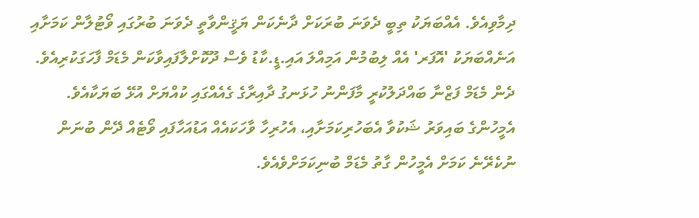ދިމާވިއެވެ. އެއްބަޔަކު ތިބީ ދެވަނަ ބުރަކަށް ދާނެކަން ޔަޤީންވާތީ ދެވަނަ ބުރުގައި ވޯޓުލާން ކަމަށާއި އަނެއްބަޔަކު 'އޮފަރ' އެއް ލިބުމުން އަމިއްލަ އައި.ޑީ.ކާޑު ވެސް ދޫކޮށްލާފައިވާކަން މެޑަމް ފާހަގަކުރިއެވެ. ދެން މެޑަމް ފަޒްނާ ބައްދަލުކުރީ މާފަންނު ހުޅަނގު ދާއިރާގެ ގެއެއްގައި ކުއްޔަށް އުޅޭ ބަޔަކާއެވެ. އެމީހުންގެ ބައިވަރު ޝަކުވާ އެބަހުރިކަމަށާއި، އެހުރިހާ ވާހަކައެއް އަޑުއަހާފައި ވޯޓެއް ދޭން ބުނަން ނުކެރޭނެ ކަމަށް އެމީހުން ގާތު މެޑަމް ބުނިކަމަށްވެއެވެ.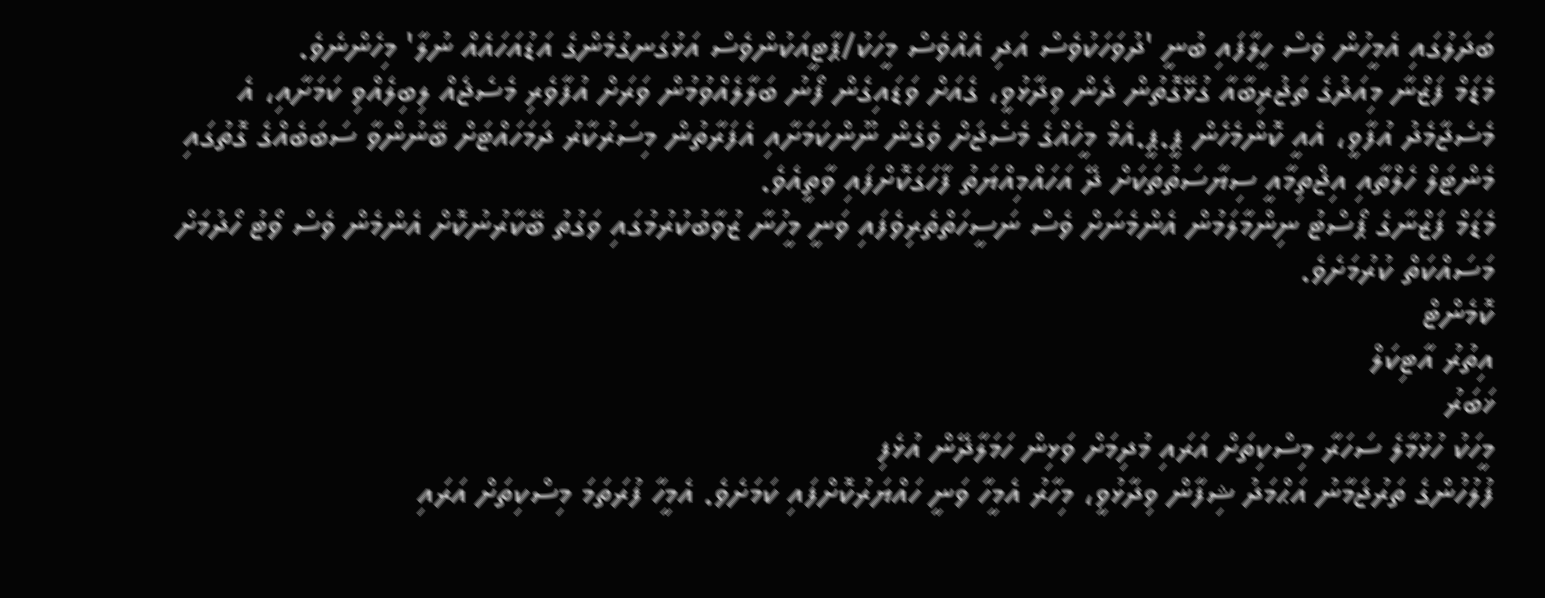ބަދަލުގައި އެމީހުން ވެސް ހީލާފައި ބުނީ 'ދުވަހަކުވެސް އަދި އެއްވެސް މީހަކު/ޕާޓީއަކުންވެސް އަޅުގަނގުމެންގެ އަޑުއަހައެއް ނުލާ' މިހެންނެވެ.
މެޑަމް ފަޒްނާ މިއަދުގެ ތަޖުރިބާއާ ގުޅޭގޮތުން ދެން ވިދާޅުވީ، ގެއަށް ވަޑައިގެން ފޯނު ބަލާލެއްވުމުން ވަރަށް އުފާވެރި މެސެޖެއް ލިބިލެއްވި ކަމަށާއި، އެ މެސެޖާމެދު އުފާވީ، އެއީ ކޮންމެހެން ޕީ.ޕީ.އެމް މީހެއްގެ މެސެޖަށް ވެގެން ނޫންކަމަށާއި އެފަރާތުން މިސަރުކާރު ދަމަހައްޓަށް ބޭނުންވާ ސަބަބެއްގެ ގޮތުގައި މެންޓަލް ހެލްތާއި އިޖްތިމާއީ ސިޔާސަތުތަކަށް ދޭ އަހައްމިއްޔަތު ފާހަގަކޮށްފައި ވާތީއެވެ.
މެޑަމް ފަޒްނާގެ ޕޯސްޓު ނިންމާލަމުން އެންމެނަށް ވެސް ނަސީހަތްތެރިވެފައި ވަނީ މީހުނާ ޒުވާބުކުރުމުގައި ވަގުތު ބޭކާރުނުކޮށް އެންމެން ވެސް ވޯޓު ހޯދުމަށް މަސައްކަތް ކުރުމަށެވެ.
ކޮމެންޓް
އިތުރު އާޓިކަލް
ޚަބަރު
މީހަކު ހުޅުމާލެ ސަހަރާ މިސްކިތަށް އަރައި މުދިމަށް ވަޅިން ހަމަލާދޭން އުޅެފި
ފުލުހުންގެ ތަރުޖަމާނު އަޙްމަދު ޝިފާން ވިދާޅުވީ، މިހާރު އެމީހާ ވަނީ ހައްޔަރުކޮށްފައި ކަމަށެވެ. އެމީހާ ފުރަތަމަ މިސްކިތަށް އަރައި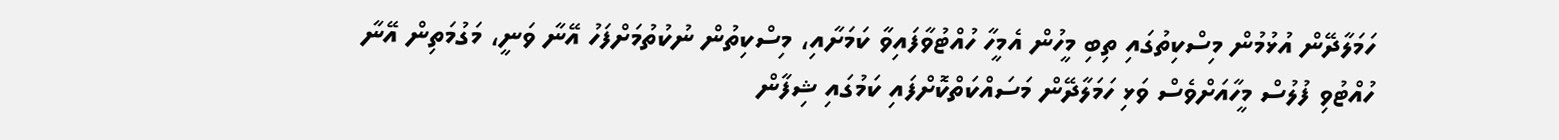ހަމަލާދޭން އުޅުމުން މިސްކިތުގައި ތިބި މީހުން އެމީހާ ހުއްޓުވާފައިވާ ކަމަށާއި، މިސްކިތުން ނުކުތުމަށްފަހު އޭނާ ވަނީ، މަގުމަތިން އޭނާ ހުއްޓުވި ފުލުސް މީހާއަށްވެސް ވަޅި ހަމަލާދޭން މަސައްކަތްކޮށްފައި ކަމުގައި ޝިފާން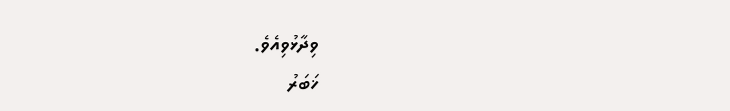ވިދާޅުވިއެވެ.
ޚަބަރު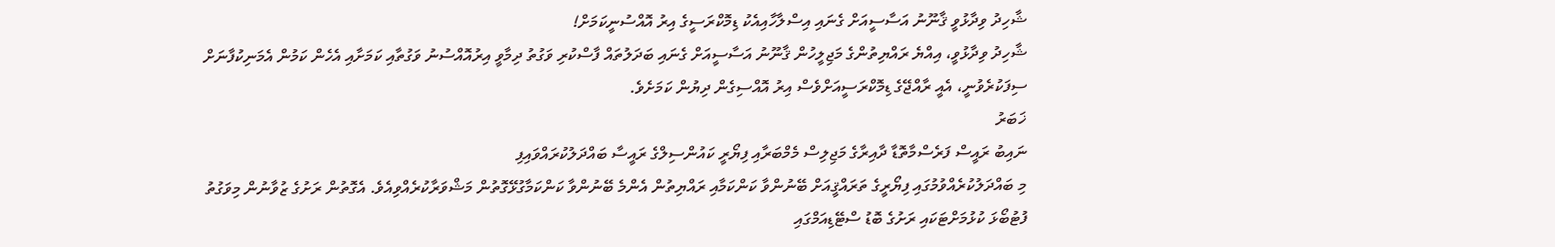ޝާހިދު ވިދާޅުވީ ޤާނޫނު އަސާސީއަށް ގެނައި އިސްލާހާއިއެކު ޑިމޮކްރަސީގެ އިރު އޮއްސުނީކަމަށް!
ޝާހިދު ވިދާޅުވީ، އިއްޔެ ރައްޔިތުންގެ މަޖިލީހުން ޤާނޫނު އަސާސީއަށް ގެނައި ބަދަލުތައް ފާސްކުރި ވަގުތު ދިމާވީ އިރުއޮއްސުނު ވަގުތާއި ކަމަށާއި އެހެން ކަމުން އެމަނިކުފާނަށް ސިފަކުރެވުނީ، އެއީ ރާއްޖޭގެ ޑިމޮކްރަސީއަށްވެސް އިރު އޮއްސިގެން ދިޔުން ކަމަށެވެ.
ޚަބަރު
ނައިބު ރައީސް ފަރެސްމާތޮޑާ ދާއިރާގެ މަޖިލިސް މެމްބަރާއި ފިޔޯރީ ކައުންސިލްގެ ރައީސާ ބައްދަލުކުރައްވައިފި
މި ބައްދަލުކުރެއްވުމުގައި ފިޔޯރީގެ ތަރައްޤީއަށް ބޭނުންވާ ކަންކަމާއި ރައްޔިތުން އެންމެ ބޭނުންވާ ކަންކަމާގުޅޭގޮތުން މަޝްވަރާކުރެއްވިއެވެ. އެގޮތުން ރަށުގެ ޒުވާނުން މިވަގުތު ފުޓުބޯޅަ ކުޅުމަށްޓަކައި ރަށުގެ ބޮޑު ސްޓޭޑިއަމްގައި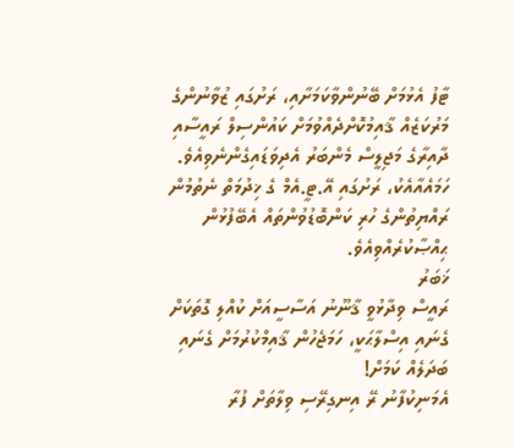ޓާފު އެޅުމަށް ބޭނުންވާކަމަށާއި، ރަށުގައި ޒުވާނުންގެ މަރުކަޒެއް ޤާއިމުކޮށްދެއްވުމަށް ކައުންސިލް ރައީސާއި ދާއިރާގެ މަޖިލީސް މެންބަރު އެދިވަޑައިގެންނެވިއެވެ. ހަމައެއާއެކު، ރަށުގައި އޭ.ޓީ.އެމް ގެ ޚިދުމަތް ނެތުމުން ރައްޔިތުންގެ ހުރި ކަންބޮޑުވުންތައް އެބޭފުޅުން ޙިއްޞާކުރެއްވިއެވެ.
ޚަބަރު
ރައީސް ވިދާޅުވީ ޤާނޫނު އަސާސީއަށް ކުއްލި ގޮތަކަށް ގެނައި އިސްލާޙަކީ، ހަމަޖެހުން ޤާއިމްކުރުމަށް ގެނައި ބަދަލެއް ކަމަށް!
އެމަނިކުފާނު ރޭ އިނގިރޭސި ވިލާތަށް ފުރާ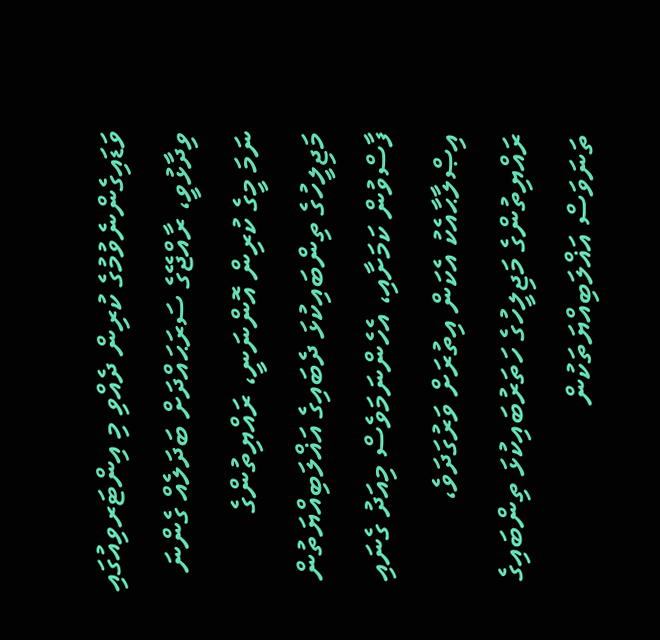ވަޑައިގެންނެވުމުގެ ކުރިން ދެއްވި މި އިންޓަރވިއުގައި ވިދާޅުވީ، ރާއްޖޭގެ ސަރަޙައްދަށް ބަދަލެއް ގެންނަ ނަމަ މީގެ ކުރިން އޮންނަނީ، ރައްޔިތުންގެ މަޖިލީހުގެ ތިންބައިކުޅަ ދެބައިގެ އަޣްލަބިއްޔަތުން ފާސްވުން ކަމަށާއި، އެހެންނަމަވެސް މިއަދު ގެނައި އިޞްލާޙާއެކު އެކަން އިތުރަށް ވަރުގަދަވެ، ރައްޔިތުންގެ މަޖިލީހުގެ ހަތަރުބައިކުޅަ ތިންބައިގެ ތަނަވަސް އަޣްލަބިއްޔަތަކުން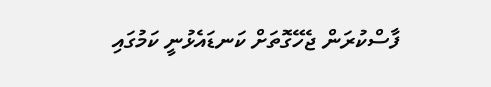ފާސްކުރަން ޖެހޭގޮތަށް ކަނޑައެޅުނީ ކަމުގައި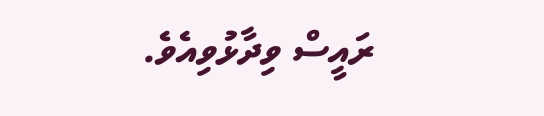ރައީސް ވިދާޅުވިއެވެ.